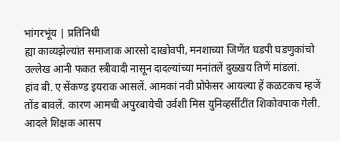भांगरभूंय | प्रतिनिधी
ह्या काव्यझेल्यांत समाजाक आरसो दाखोवपी, मनशाच्या जिणेंत घडपी घडणुकांचो उल्लेख आनी फकत स्त्रीवादी नासून दादल्यांच्या मनांतलें दुख्खय तिणें मांडलां.
हांव बी. ए सेंकण्ड इयराक आसलें. आमकां नवी प्रोफेसर आयल्या हें कळटकच म्हजें तोंड बावलें. कारण आमची अपुरबायेची उर्वशी मिस युनिव्हर्सीटींत शिकोवपाक गेली. आदले शिक्षक आसप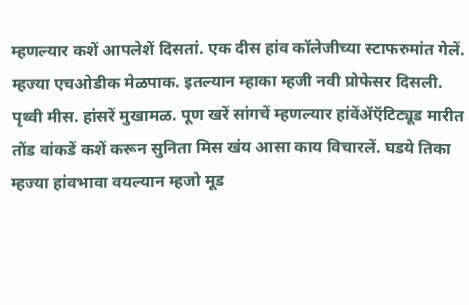म्हणल्यार कशें आपलेशें दिसतां. एक दीस हांव कॉलेजीच्या स्टाफरुमांत गेलें. म्हज्या एचओडीक मेळपाक. इतल्यान म्हाका म्हजी नवी प्रोफेसर दिसली. पृथ्वी मीस. हांसरें मुखामळ. पूण खरें सांगचें म्हणल्यार हांवेंॲऍटिट्यूड मारीत तोंड वांकडें कशें करून सुनिता मिस खंय आसा काय विचारलें. घडये तिका म्हज्या हांवभावा वयल्यान म्हजो मूड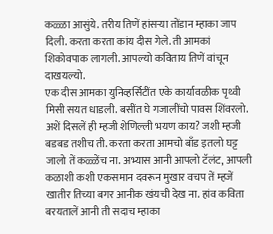कळ्ळा आसुंये. तरीय तिणें हांसऱ्या तोंडान म्हाका जाप दिली. करता करता कांय दीस गेले. ती आमकां शिकोवपाक लागली. आपल्यो कविताय तिणें वांचून दाखयल्यो.
एक दीस आमका युनिव्हर्सिटींत एके कार्यावळीक पृथ्वी मिसी सयत धाडली. बसींत घे गजालींचो पावस शिंवरलो. अशें दिसलें ही म्हजी शेणिल्ली भयण काय? जशी म्हजी बडबड तशीच ती. करता करता आमचो बाँड इतलो घट्ट जालो तें कळ्ळेंच ना. अभ्यास आनी आपलो टॅलंट, आपली कळाशी कशी एकसमान दवरून मुखार वचप तें म्हजें खातीर तिच्या बगर आनीक खंयची देख ना. हांव कविता बरयतालें आनी ती सदाच म्हाका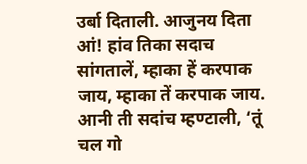उर्बा दिताली. आजुनय दिता आं! हांव तिका सदाच सांगतालें, म्हाका हें करपाक जाय, म्हाका तें करपाक जाय. आनी ती सदांच म्हण्टाली, ‘तूं चल गो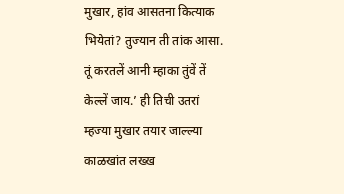मुखार, हांव आसतना कित्याक भियेतां? तुज्यान ती तांक आसा. तूं करतलें आनी म्हाका तुंवें तें केल्लें जाय.’ ही तिची उतरां म्हज्या मुखार तयार जाल्ल्या काळखांत लख्ख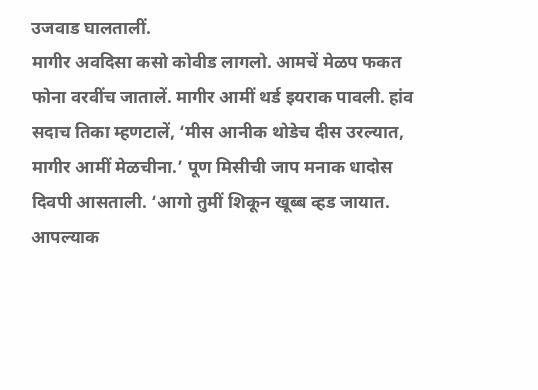उजवाड घालतालीं.
मागीर अवदिसा कसो कोवीड लागलो. आमचें मेळप फकत फोना वरवींच जातालें. मागीर आमीं थर्ड इयराक पावली. हांव सदाच तिका म्हणटालें, ‘मीस आनीक थोडेच दीस उरल्यात, मागीर आमीं मेळचीना.’ पूण मिसीची जाप मनाक धादोस दिवपी आसताली. ‘आगो तुमीं शिकून खूब्ब व्हड जायात. आपल्याक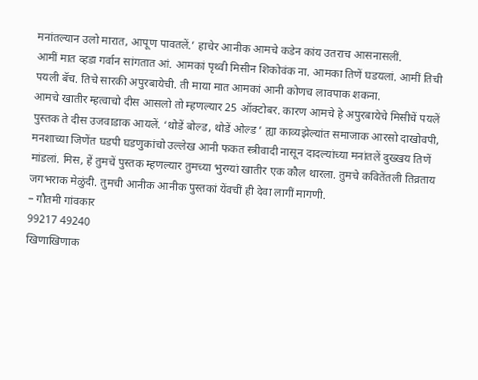मनांतल्यान उलो मारात, आपूण पावतलें.’ हाचेर आनीक आमचे कडेन कांय उतराच आसनासलीं.
आमीं मात व्हडा गर्वान सांगतात आं. आमकां पृथ्वी मिसीन शिकोवंक ना. आमका तिणें घडयलां. आमीं तिची पयली बॅच. तिचे सारकी अपुरबायेची. ती माया मात आमकां आनी कोणच लावपाक शकना.
आमचे खातीर म्हत्वाचो दीस आसलो तो म्हणल्यार 25 ऑक्टोबर. कारण आमचे हे अपुरबायेचे मिसीचें पयलें पुस्तक ते दीस उजवाडाक आयलें. ‘थोडें बोल्ड, थोडें ओल्ड ’ ह्या काव्यझेल्यांत समाजाक आरसो दाखोवपी, मनशाच्या जिणेंत घडपी घडणुकांचो उल्लेख आनी फकत स्त्रीवादी नासून दादल्यांच्या मनांतलें दुख्खय तिणें मांडलां. मिस, हें तुमचें पुस्तक म्हणल्यार तुमच्या भुरग्यां खातीर एक कौल थारला. तुमचे कवितेंतली तिव्रताय जगभराक मेळुंदी. तुमची आनीक आनीक पुस्तकां येंवचीं ही देवा लागीं मागणी.
– गौतमी गांवकार
99217 49240
खिणाखिणाक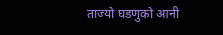ताज्यो घडणुको आनी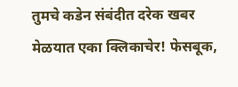तुमचे कडेन संबंदीत दरेक खबर मेळयात एका क्लिकाचेर! फेसबूक,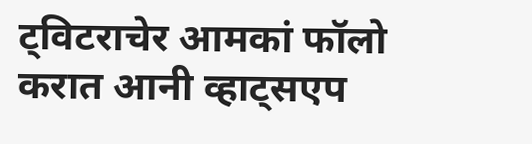ट्विटराचेर आमकां फॉलो करात आनी व्हाट्सएप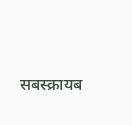सबस्क्रायब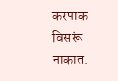करपाक विसरूं नाकात.